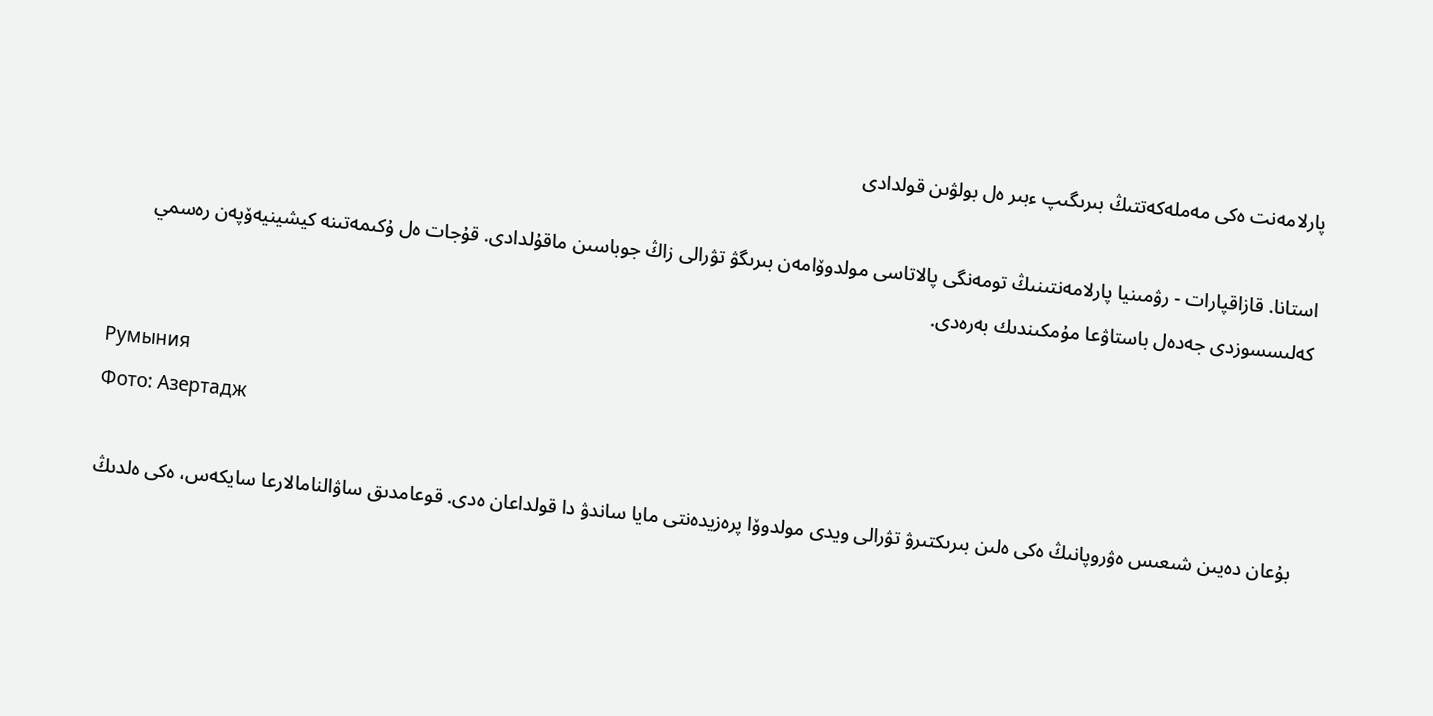پارلامەنت ەكى مەملەكەتتىڭ بىرىگىپ ءبىر ەل بولۋىن قولدادى

استانا. قازاقپارات - رۋمىنيا پارلامەنتىنىڭ تومەنگى پالاتاسى مولدوۆامەن بىرىگۋ تۋرالى زاڭ جوباسىن ماقۇلدادى. قۇجات ەل ۇكىمەتىنە كيشينيەۆپەن رەسمي كەلىسسوزدى جەدەل باستاۋعا مۇمكىندىك بەرەدى.

Румыния
Фото: Азертадж

 بۇعان دەيىن شىعىس ەۋروپانىڭ ەكى ەلىن بىرىكتىرۋ تۋرالى ويدى مولدوۆا پرەزيدەنتى مايا ساندۋ دا قولداعان ەدى. قوعامدىق ساۋالنامالارعا سايكەس، ەكى ەلدىڭ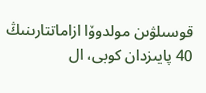قوسىلۋىن مولدوۆا ازاماتتارىنىڭ 40 پايىزدان كوبى، ال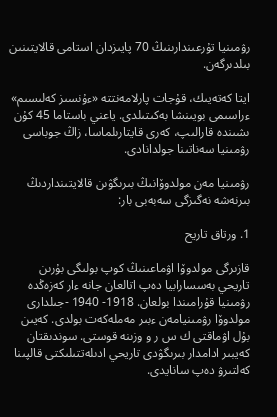رۋمىنيا تۇرعىندارىنىڭ 70 پايىزدان استامى قالايتىنىن بىلدىرگەن.

ايتا كەتەيىك، قۇجات پارلامەنتتە «ءۇنسىز كەلىسىم» ءراسىمى بويىنشا بەكىتىلدى. ياعني باستاما 45 كۇن ىشىندە قارالىپ، كەرى قايتارىلماسا، زاڭ جوباسى رۋمىنيا سەناتىنا جولدانادى.

رۋمىنيا مەن مولدوۆانىڭ بىرىگۋىن قالايتىنداردىڭ بىرنەشە نەگىزگى سەبەبى بار:

1. ورتاق تاريح

قازىرگى مولدوۆا اۋماعىنىڭ كوپ بولىگى بۇرىن تاريحي بەسسارابيا دەپ اتالعان جانە ءار كەزەڭدە رۋمىنيا قۇرامىندا بولعان. 1918- 1940 -جىلدارى مولدوۆا رۋمىنيامەن ءبىر مەملەكەت بولدى. كەيىن بۇل اۋماقتى ك س ر و وزىنە قوستى. سوندىقتان كەيبىر ادامدار بىرىگۋدى تاريحي ادىلەتتىلىكتى قالپىنا كەلتىرۋ دەپ سانايدى.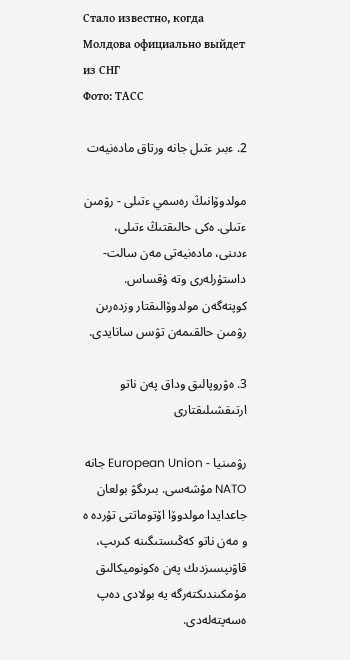Стало известно, когда Молдова официально выйдет из СНГ
Фото: ТАСС

2. ءبىر ءتىل جانە ورتاق مادەنيەت

مولدوۆانىڭ رەسمي ءتىلى - رۋمىن ءتىلى. ەكى حالىقتىڭ ءتىلى، ءدىنى، مادەنيەتى مەن سالت-داستۇرلەرى وتە ۇقساس. كوپتەگەن مولدوۆالىقتار وزدەرىن رۋمىن حالقىمەن تۋىس سانايدى.

3. ەۋروپالىق وداق پەن ناتو ارتىقشىلىقتارى

رۋمىنيا - European Union جانە NATO مۇشەسى. بىرىگۋ بولعان جاعدايدا مولدوۆا اۆتوماتتى تۇردە ە و مەن ناتو كەڭىستىگىنە كىرىپ، قاۋىپسىزدىك پەن ەكونوميكالىق مۇمكىندىكتەرگە يە بولادى دەپ ەسەپتەلەدى.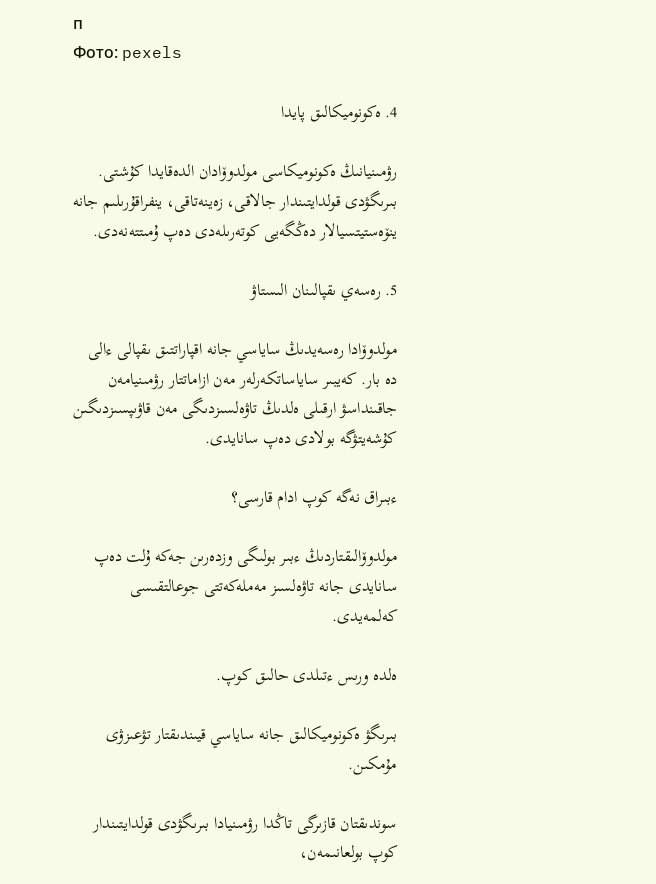п
Фото: pexels

4. ەكونوميكالىق پايدا

رۋمىنيانىڭ ەكونوميكاسى مولدوۆادان الدەقايدا كۇشتى. بىرىگۋدى قولدايتىندار جالاقى، زەينەتاقى، ينفراقۇرىلىم جانە ينۆەستيتسيالار دەڭگەيى كوتەرىلەدى دەپ ۇمىتتەنەدى.

5. رەسەي ىقپالىنان الىستاۋ

مولدوۆادا رەسەيدىڭ ساياسي جانە اقپاراتتىق ىقپالى ءالى دە بار. كەيبىر ساياساتكەرلەر مەن ازاماتتار رۋمىنيامەن جاقىنداسۋ ارقىلى ەلدىڭ تاۋەلسىزدىگى مەن قاۋىپسىزدىگىن كۇشەيتۋگە بولادى دەپ سانايدى.

ءبىراق نەگە كوپ ادام قارسى؟

مولدوۆالىقتاردىڭ ءبىر بولىگى وزدەرىن جەكە ۇلت دەپ سانايدى جانە تاۋەلسىز مەملەكەتتى جوعالتقىسى كەلمەيدى.

ەلدە ورىس ءتىلدى حالىق كوپ.

بىرىگۋ ەكونوميكالىق جانە ساياسي قيىندىقتار تۋعىزۋى مۇمكىن.

سوندىقتان قازىرگى تاڭدا رۋمىنيادا بىرىگۋدى قولدايتىندار كوپ بولعانىمەن،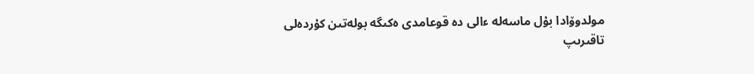مولدوۆادا بۇل ماسەلە ءالى دە قوعامدى ەكىگە بولەتىن كۇردەلى تاقىرىپ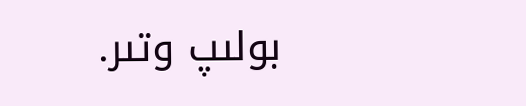بولىپ وتىر.